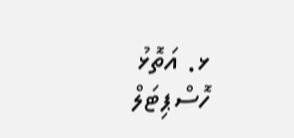ޅ. އަތޮޅު ހޮސްޕިޓަލް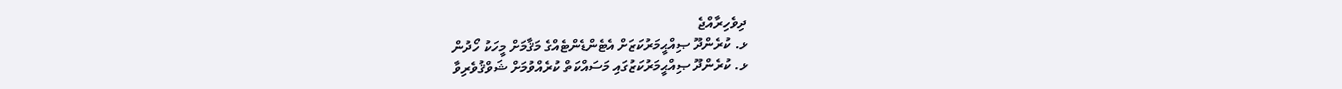ދިވެހިރާއްޖެ
ޅ. ކުރެންދޫ ޞިއްޙީމަރުކަޒަށް އެޓެންޑެންޓެއްގެ މަޤާމަށް މީހަކު ހޯދުން
ޅ. ކުރެންދޫ ޞިއްޙީމަރުކަޒުގައި މަސައްކަތް ކުރެއްވުމަށް ޝަވްޤުވެރިވާ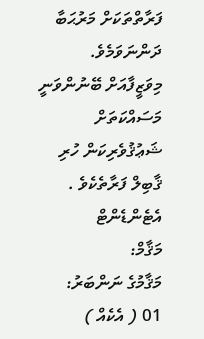ފަރާތްތަކަށް މަރުޙަބާ ދަންނަވަމެވެ.
މިވަޒީފާއަށް ބޭނުންވަނީ މަސައްކަތަށް ޝަޢުޤުވެރިކަން ހުރި ޤާބިލް ފަރާތެކެވެ .
އެޓެންޑެންޓް
މަޤާމް:
މަޤާމުގެ ނަންބަރު:
01 ( އެކެއް )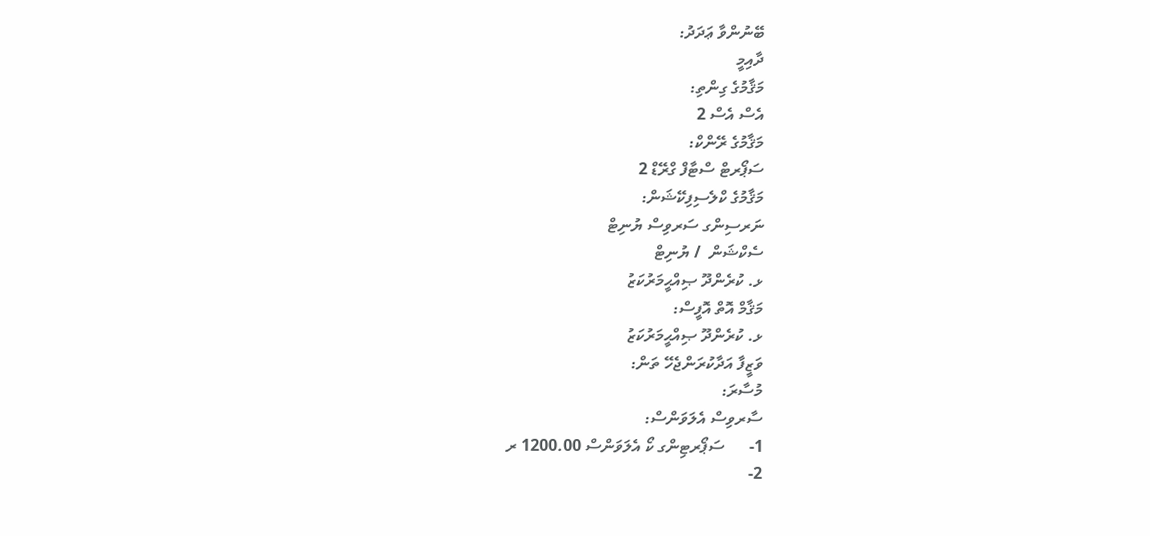ބޭނުންވާ ޢަދަދު:
ދާއިމީ
މަޤާމުގެ ގިންތި:
އެސް އެސް 2
މަޤާމުގެ ރޭންކް:
ސަޕޯރޓް ސްޓާފް ގްރޭޑް 2
މަޤާމުގެ ކްލެސިފިކޭޝަން:
ނަރސިންގ ސަރވިސް ޔުނިޓް
ސެކްޝަން  / ޔުނިޓް
ޅ. ކުރެންދޫ ޞިއްޙީމަރުކަޒު
މަޤާމް އޮތް އޮފީސް:
ޅ. ކުރެންދޫ ޞިއްޙީމަރުކަޒު
ވަޒީފާ އަދާކުރަންޖެހޭ ތަން:
މުސާރަ:
ސާރވިސް އެލަވަންސް:
1-      ސަޕޯރޓިންގ ކޯ އެލަވަންސް 1200.00 ރ
2-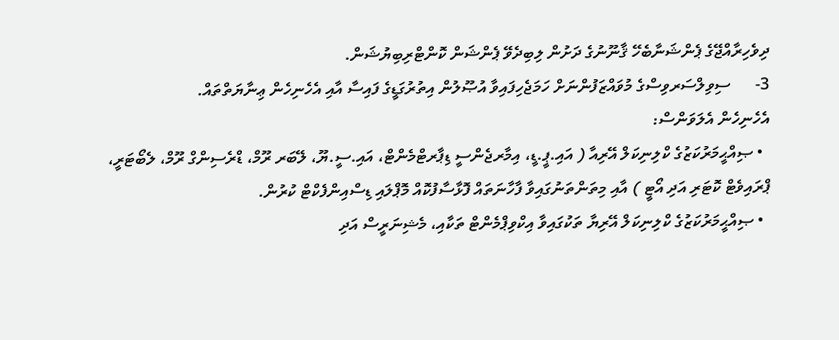ދިވެހިރާއްޖޭގެ ޕެންޝަނާބެހޭ ޤާނޫނުގެ ދަށުން ލިބިދެވޭ ޕެންޝަން ކޮންޓްރިބިޔުޝަން.
3-      ސިވިލްސަރވިސްގެ މުވައްޒަފުންނަށް ހަމަޖެހިފައިވާ އުޞޫލުން އިތުރުގަޑީގެ ފައިސާ އާއި އެހެނިހެން ޢިނާޔަތްތައް.
އެހެނިހެން އެލަވަންސް:
  • ޞިއްޙީމަރުކަޒުގެ ކްލިނިކަލް އޭރިއާ ( އައި.ޕީ.ޑީ، އިމާރޖެންސީ ޑިޕާރޓްމެންޓް، އައި.ސީ.ޔޫ، ލޭބަރ ރޫމް، ޑްރެސިންގް ރޫމް، ލެބޯޓަރީ، ޕްރައިވެޓް ކޮޓަރި އަދި އޯޓީ ) އާއި މިތަންތަނުގައިވާ ފާހާނަތައް ފޮޅާސާފުކޮއް މޮޕްލައި ޑިސްއިންފެކްޓް ކުރުން.
  • ޞިއްޙީމަރުކަޒުގެ ކްލިނިކަލް އޭރިޔާ ތަކުގައިވާ އިކްވިޕްމެންޓް ތަކާއި، މެޝިނަރީސް އަދި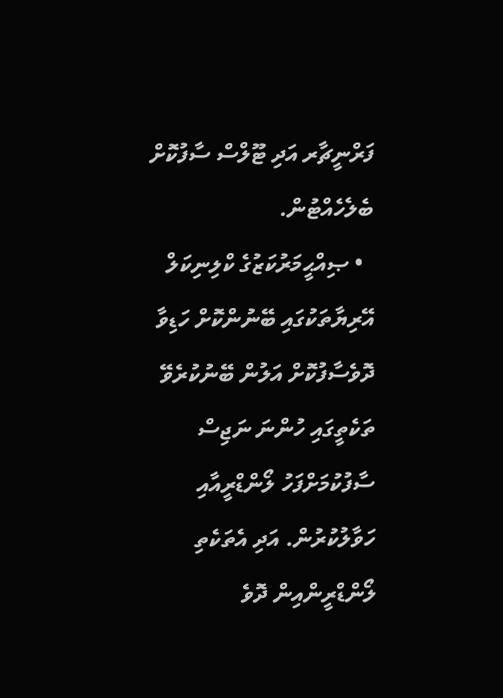ފަރްނީޗާރ އަދި ޓޫލްސް ސާފުކޮށް ބެލެހެއްޓުން.
  • ޞިއްޙީމަރުކަޒުގެ ކްލިނިކަލް އޭރިޔާތަކުގައި ބޭނުންކޮށް ހަޑިވާ ދޮވެސާފުކޮށް އަލުން ބޭނުކުރެވޭ ތަކެތީގައި ހުންނަ ނަޖިސް ސާފުކުމަށްފަހު ލޯންޑްރީއާއި ހަވާލުކުރުން. އަދި އެތަކެތި ލޯންޑްރީންއިން ދޮވެ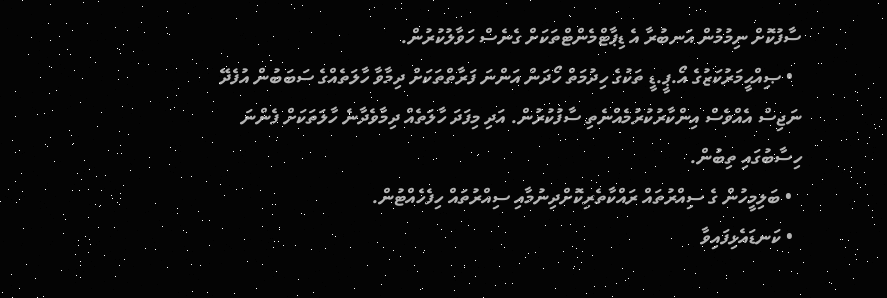ސާފުކޮށް ނިމުމުން އަނބުރާ އެ ޑިޕާޓްމެންޓްތަކަށް ގެނެސް ހަވާލުކުރުން.
  • ޞިއްޙީމަރުކަޒުގެ އޯ.ޕީ.ޑީ ތަކުގެ ހިދުމަތް ހޯދަން އަންނަ ފަރާތްތަކަށް ދިމާވާ ހާލަތެއްގެ ސަބަބުން އުފެދޭ ނަޖިސް އެއްވެސް އިންކާރުކުރުމެއްނެތި ސާފުކުރުން. އަދި މިފަދަ ހާލަތެއް ދިމާވެދާނެ ހާލަތަކަށް ފެންނަ ހިސާބުގައި ތިބުން.
  • ބަލިމީހުން ގެ ސިއްރުތައް ރައްކާތެރިކޮށްދިނުމާއި ސިއްރުތައް ހިފެހެއްޓުން.
  • ކަނޑައެޅިފައިވާ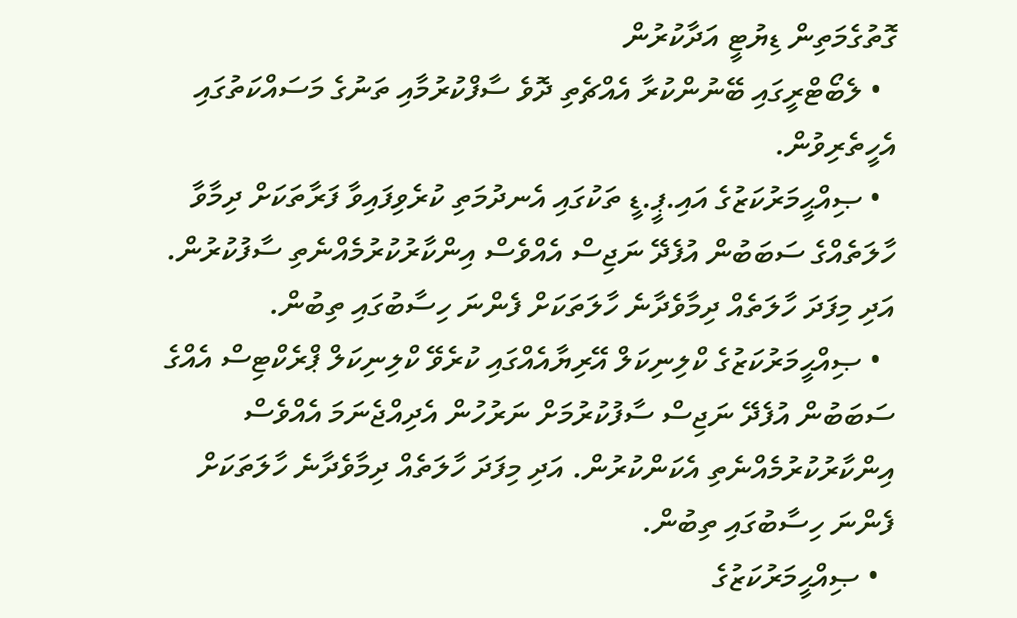ގޮތުގެމަތިން ޑިޔުޓީ އަދާކުރުން
  • ލެބޯޓްރީގައި ބޭނުންކުރާ އެއްޗެތި ދޮވެ ސާފްކުރުމާއި ތަނުގެ މަސައްކަތުގައި އެހީތެރިވުން.
  • ޞިއްޙީމަރުކަޒުގެ އައި.ޕީ.ޑީ ތަކުގައި އެނދުމަތި ކުރެވިފައިވާ ފަރާތަކަށް ދިމާވާ ހާލަތެއްގެ ސަބަބުން އުފެދޭ ނަޖިސް އެއްވެސް އިންކާރުކުރުމެއްނެތި ސާފުކުރުން. އަދި މިފަދަ ހާލަތެއް ދިމާވެދާނެ ހާލަތަކަށް ފެންނަ ހިސާބުގައި ތިބުން.
  • ޞިއްޙީމަރުކަޒުގެ ކްލިނިކަލް އޭރިޔާއެއްގައި ކުރެވޭ ކްލިނިކަލް ޕްރެކްޓިސް އެއްގެ ސަބަބުން އުފެދޭ ނަޖިސް ސާފުކުރުމަށް ނަރުހުން އެދިއްޖެނަމަ އެއްވެސް އިންކާރުކުރުމެއްނެތި އެކަންކުރުން. އަދި މިފަދަ ހާލަތެއް ދިމާވެދާނެ ހާލަތަކަށް ފެންނަ ހިސާބުގައި ތިބުން.
  • ޞިއްޙީމަރުކަޒުގެ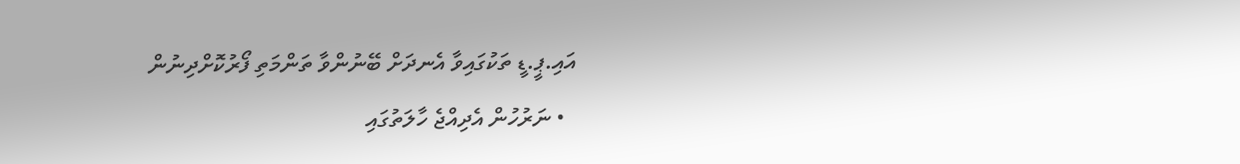އައި.ޕީ.ޑީ ތަކުގައިވާ އެނދަށް ބޭނުންވާ ތަންމަތި ފޯރުކޮށްދިނުން
  • ނަރުހުން އެދިއްޖެ ހާލަތުގައި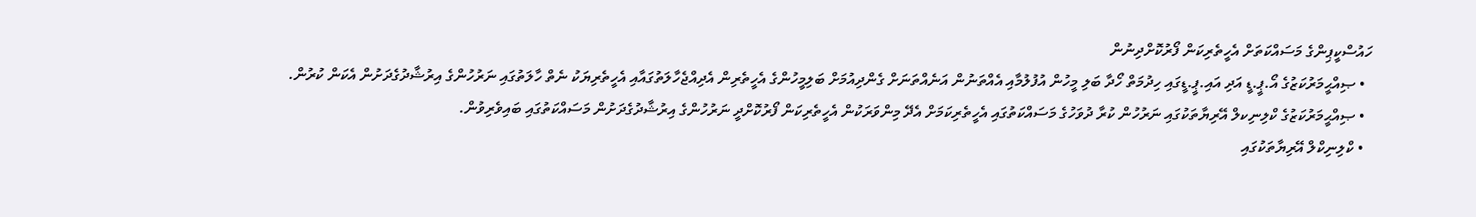ހައުސްކީޕިންގެ މަސައްކަތަށް އެހީތެރިކަން ފޯރުކޮށްދިނުން
  • ޞިއްޙީމަރުކަޒުގެ އޯ.ޕީ.ޑީ އަދި އައި.ޕީ.ޑީގައި ހިދުމަތް ހޯދާ ބަލި މީހުން އުފުލުމާއި އެއްތަނުން އަނެއްތަނަށް ގެންދިއުމަށް ބަލިމީހުންގެ އެހީތެރިން އެދިއްޖެހާލަތުގައާއި އެހީތެރިޔަކު ނެތް ހާލަތުގައި ނަރުހުންގެ އިރުޝާދުގެދަށުން އެކަން ކުރުން.
  • ޞިއްޙީމަރުކަޒުގެ ކްލިނިކލް އޭރިޔާތަކުގައި ނަރުހުން ކުރާ ދުވަހުގެ މަސައްކަތުގައި އެހީތެރިކަމަށް އެދޭ މިންވަރަކުން އެހީތެރިކަން ފޯރުކޮށްދީ ނަރުހުންގެ އިރުޝާދުގެދަށުން މަސައްކަތުގައި ބައިވެރިވުން.
  • ކްލިނިކްލް އޭރިޔާތަކުގައި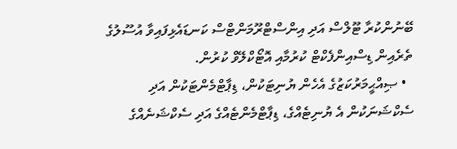ބޭނުންކުރާ ޓޫލްސް އަދި އިންސްޓްރޫމަންޓްސް ކަނޑައެޅިފައިވާ އުސޫލުގެ ތެރެއިން ޑިސްއިންފެކްޓް ކުރުމާއި އޮޓޯކްލޭވް ކުރުން.
  • ޞިއްޙީމަރުކަޒުގެ އެހެން ޔުނިޓަކުން، ޑިޕާޓްމެންޓަކުން އަދި ސެކްޝަނަކުން އެ ޔުނިޓެއްގެ، ޑިޕާޓްމެންޓެއްގެ އަދި ސެކްޝަނެއްގެ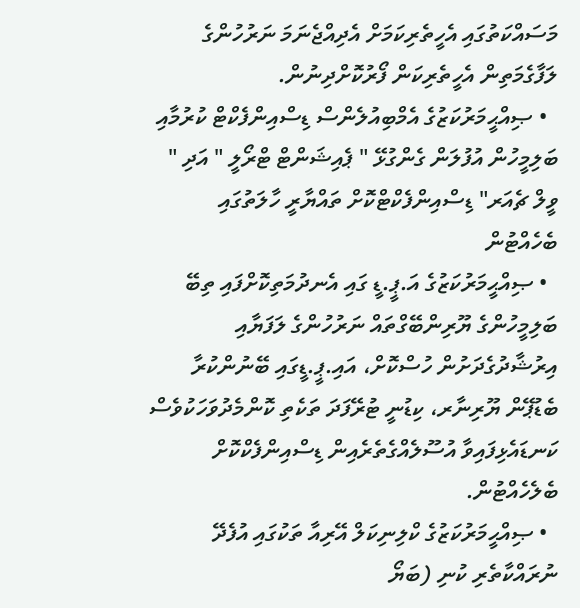މަސައްކަތުގައި އެހީތެރިކަމަށް އެދިއްޖެނަމަ ނަރުހުންގެ ލަފާގެމަތިން އެހީތެރިކަން ފޯރުކޮށްދިނުން.
  • ޞިއްޙީމަރުކަޒުގެ އެމްބިއުލެންސް ޑިސްއިންފެކްޓް ކުރުމާއި ބަލިމީހުން އުފުލަން ގެންގުޅޭ " ޕެއިޝަންޓް ޓްރޯލީ " އަދި " ވީލް ޗެއަރ" ޑިސްއިންފެކްޓްކޮށް ތައްޔާރީ ހާލަތުގައި ބެހެއްޓުން
  • ޞިއްޙީމަރުކަޒުގެ އަ.ޕީ.ޑީ ގައި އެނދުމަތިކޮށްފައި ތިބޭ ބަލިމީހުންގެ ޔޫރިންބޭގްތައް ނަރުހުންގެ ލަފަޔާއި އިރުޝާދުގެދަށުން ހުސްކޮށް، އައި.ޕީ.ޑީގައި ބޭނުންކުރާ ބެޑުޕޭން ޔޫރިނާރ، ކިޑުނީ ޓުރޭފަދަ ތަކެތި ކޮންމެދުވަހަކުވެސް ކަނޑައެޅިފައިވާ އުސޫލެއްގެތެރެއިން ޑިސްއިންފެކްކޮށް ބެލެހެއްޓުން.
  • ޞިއްޙީމަރުކަޒުގެ ކްލިނިކަލް އޭރިއާ ތަކުގައި އުފެދޭ ނުރައްކާތެރި ކުނި (ބަޔޯ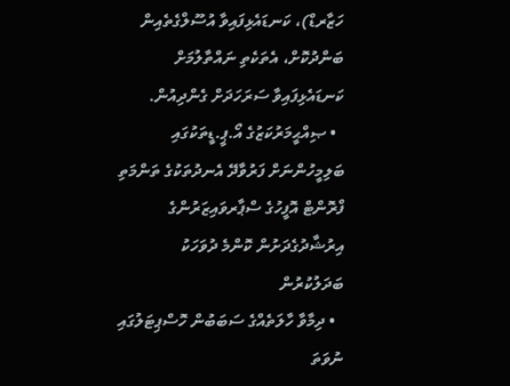ހަޒާރޑް)، ކަނޑައެޅިފައިވާ އުސޫލްގެތެއިން ބަންދުކޮށް، އެތަކެތި ނައްތާލުމަށް ކަނޑައެޅިފައިވާ ސަރަހަދަށް ގެންދިއުން.
  • ޞިއްޙީމަރުކަޒުގެ އޯ.ޕީ.ޑީތަކުގައި ބަލިމީހުންނަށް ފަރުވާދޭ އެނދުތަކުގެ ތަންމަތި ފްރޮންޓް އޮފީހުގެ ސްޕާރވައިޒަރުންގެ އިރުޝާދުގެދަށުން ކޮންމެ ދުވަހަކު ބަދަލުކުރުން
  • ދިމާވާ ހާލަތެއްގެ ސަބަބުން ހޮސްޕިޓަލުގައި ނުވަތަ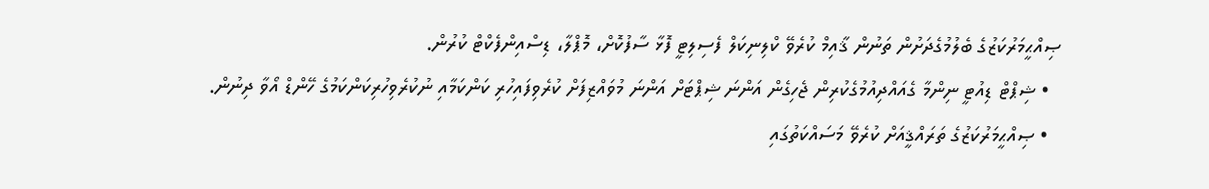ޞިއްޙީމަރުކަޒުގެ ބެލުމުގެދަށުން ތަނުން ޤާއިމް ކުރެވޭ ކްލިނިކަލް ފެސިލިޓީ ފޮޅާ ސާފުކޮށް، މޮޕްލާ، ޑިސްއިންފެކްޓް ކުރުން.
  • ޝިޕްޓް ޑިއުޓީ ނިންމާ ގެއައްދިއުމުގެކުރިން ޖެހިގެން އަންނަ ޝިޕްޓަށް އަންނަ މުވައްޒިފަށް ކުރެވިފައިހުރި ކަންކަމާއި ނުކުރެވިހުރިކަންކަމުގެ ހޭންޑް އޯވާ ދިނުން.
  • ޞިއްޙީމަރުކަޒުގެ ތަރައްޤީއަށް ކުރެވޭ މަސައްކަތުގައި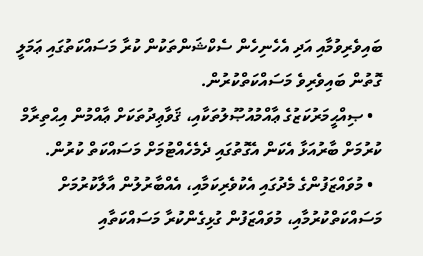ބައިވެރިވުމާއި އަދި އެހެނިހެން ސެކްޝަންތަކުން ކުރާ މަސައްކަތުގައި ޢަމަލީ ގޮތުން ބައިވެރިވެ މަސައްކަތްކުރުން.
  • ޞިއްޙީމަރުކަޒުގެ ޢާއްމުއުޞޫލުތަކާއި، ޤަވާޢިދުތަކަށް ޢާއްމުން އިޙްތިރާމް ކުރުމަށް ބާރުއަޅާ އެކަން އެގޮތުގައި ދެމެހެއްޓުމަށް މަސައްކަތް ކުރުން.
  • މުވައްޒަފުންގެ މެދުގައި އެކުވެރިކަމާއި، އެއްބާރުލުން އާލާކުރުމަށް މަސައްކަތްކުރުމާއި، މުވައްޒަފުން ގުޅިގެންކުރާ މަސައްކަތާއި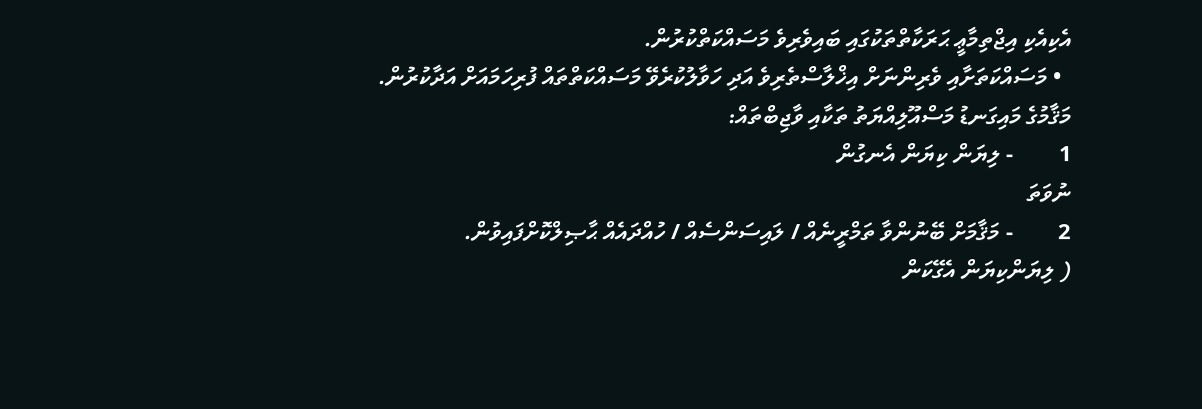އެކިއެކި އިޖްތިމާޢީ ޙަރަކާތްތަކުގައި ބައިވެރިވެ މަސައްކަތްކުރުން.
  • މަސައްކަތަށާއި ވެރިންނަށް އިޚްލާސްތެރިވެ އަދި ހަވާލުކުރެވޭ މަސައްކަތްތައް ފުރިހަމައަށް އަދާކުރުން.
މަޤާމުގެ މައިގަނޑު މަސްއޫލިއްޔަތު ތަކާއި ވާޖިބްތައް:
1        - ލިޔަން ކިޔަން އެނގުން
ނުވަތަ
2        - މަޤާމަށް ބޭނުންވާ ތަމްރީނެއް / ލައިސަންސެއް / ހުއްދައެއް ޙާޞިލްކޮށްފައިވުން.
( ލިޔަންކިޔަން އެގޭކަން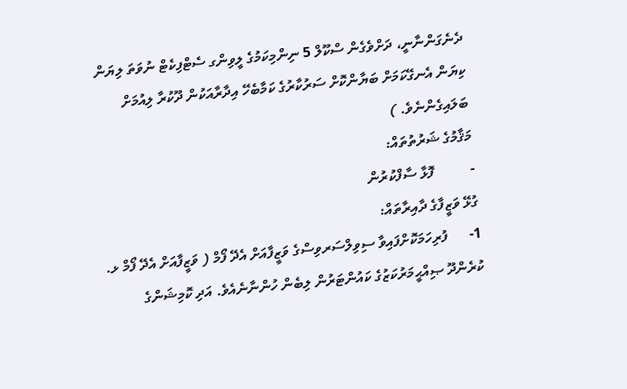ދެނެގަންނާނީ، ދަށްވެގެން ސްކޫލް 5 ނިންމިކަމުގެ ލީވިންގ ސެޓްފިކެޓް ނުވަތަ ލިޔަން ކިޔަން އެނގޭކަމަށް ބަޔާންކޮށް ސަރުކާރުގެ ކަމާބެހޭ އިދާރާއަކުން ދޫކުރާ ލިއުމަށް ބަލައިގެންނެވެ. )
މަޤާމުގެ ޝަރުތުތައް:
-          ފޮޅާ ސާފްކުރުން
ގުޅޭ ވަޒީފާގެ ދާއިރާތައް:
1-      ފުރިހަމަކޮށްފައިވާ ސިވިލްސަރވިސްގެ ވަޒީފާއަށް އެދޭ ފޯމް ( ވަޒީފާއަށް އެދޭ ފޯމް ޅ. ކުރެންދޫ ޞިއްޙީމަރުކަޒުގެ ކައުންޓަރުން ލިބެން ހުންނާނެއެވެ. އަދި ކޮމިޝަންގެ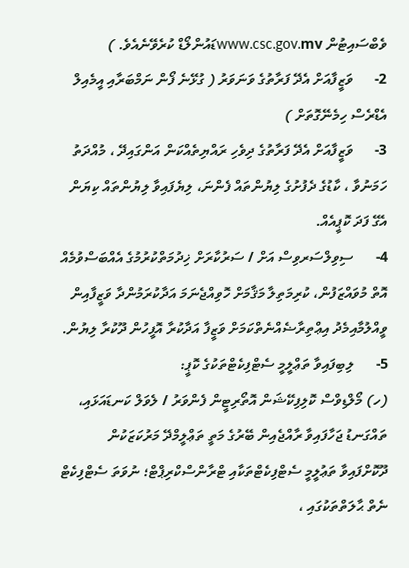ވެބްސައިޓުން www.csc.gov.mvޑައުންލޯޑް ކުރެވޭނެއެވެ. )
2-      ވަޒީފާއަށް އެދޭ ފަރާތުގެ ވަނަވަރު ( ގުޅޭނެ ފޯން ނަމްބަރާއި އީމެއިލް އެޑްރެސް ހިމެނޭގޮތަށް )
3-      ވަޒީފާއަށް އެދޭ ފަރާތުގެ ދިވެހި ރައްޔިތެއްކަން އަންގައިދޭ ، މުއްދަތު ހަމަނުވާ ، ކާޑުގެ ދެފުށުގެ ލިޔުންތައް ފެންނަ، ލިޔެފައިވާ ލިޔުންތައް ކިޔަން އެގޭ ފަދަ ކޮޕީއެއް.
4-      ސިވިލްސަރވިސް އަށް / ސަރުކާރަށް ޚިދުމަތްކުރުމުގެ އެއްބަސްވުމެއް އޮތް މުވައްޒަފުން، ކުރިމަތިލާ މަޤާމަށް ހޮވިއްޖެނަމަ އަދާކުރަމުންދާ ވަޒީފާއިން ވީއްލުމާއިމެދު އިޢްތިރާޟެއްނެތްކަމަށް ވަޒީފާ އަދާކުރާ އޮފީހުން ދޫކުރާ ލިޔުން.
5-      ލިބިފައިވާ ތަޢްލީމީ ސެޓްފިކެޓްތަކުގެ ކޮޕީ:
(ހ) މޯލްޑިވްސް ކޮލިފިކޭޝަން އޮތޯރިޓީން ފެންވަރު / ލެވަލް ކަނޑައަޅައި، ތައްގަނޑު ޖަހާފައިވާ ރާއްޖެއިން ބޭރުގެ މަތީ ތަޢްލީމްދޭ މަރުކަޒަކުން ދޫކޮށްފައިވާ ތަޢުލީމީ ސެޓްފިކެޓްތަކާއި ޓްރާންސްކްރިޕްޓް؛ ނުވަތަ ސެޓްފިކެޓް ނެތް ޙާލަތްތަކުގައި ،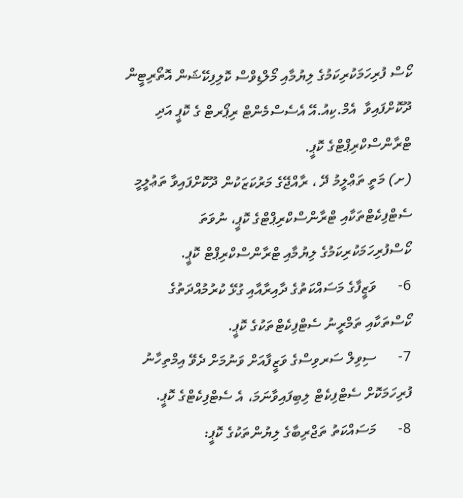ކޯސް ފުރިހަމަކުރިކަމުގެ ލިޔުމާއި މޯލްޑިވްސް ކޮލިފިކޭޝަން އޮތޯރިޓީން ދޫކޮށްފައިވާ  އެމް.ކިއު.އޭ އެސެސްމެންޓް ރިޕޯރޓް ގެ ކޮޕީ އަދި ޓްރާންސްކްރިޕްޓްގެ ކޮޕީ.
(ށ) މަތީ ތަޢްލީމު ދޭ ، ރާއްޖޭގެ މަރުކަޒަކުން ދޫކޮށްފައިވާ ތަޢުލީމީ ސެޓްފިކެޓްތަކާއި ޓްރާންސްކްރިޕްޓްގެ ކޮޕީ، ނުވަތަ ކޯސްފުރިހަމަކުރިކަމުގެ ލިޔުމާއި ޓްރާންސްކްރިޕްޓް ކޮޕީ.
6-      ވަޒީފާގެ މަސައްކަތުގެ ދާއިރާއާއި ގުޅޭ ކުރުމުއްދަތުގެ ކޯސްތަކާއި ތަމްރީނު ސެޓްފިކެޓްތަކުގެ ކޮޕީ.
7-      ސިވިލް ސަރވިސްގެ ވަޒީފާއަށް ވަނުމަށް ދެވޭ އިމްތިހާނު ފުރިހަމަކޮށް ސެޓްފިކެޓް ލިބިފައިވާނަމަ، އެ ސެޓްފިކެޓްގެ ކޮޕީ.
8-      މަސައްކަތު ތަޖްރިބާގެ ލިޔުންތަކުގެ ކޮޕީ: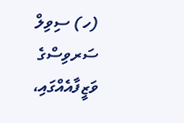(ހ) ސިވިލް ސަރވިސްގެ ވަޒީފާއެއްގައި،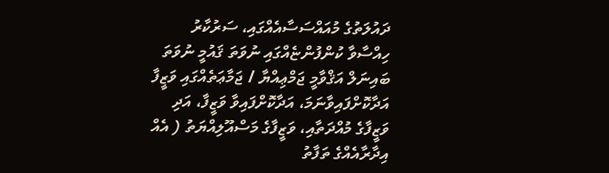ދައުލަތުގެ މުއައްސަސާއެއްގައި، ސަރުކާރު ހިއްސާވާ ކުންފުންޏެއްގައި ނުވަތަ ޤައުމީ ނުވަތަ ބައިނަލް އަޤްވާމީ ޖަމްޢިއްޔާ / ޖަމާޢަތެއްގައި ވަޒީފާ އަދާކޮށްފައިވާނަމަ، އަދާކޮށްފައިވާ ވަޒީފާ، އަދި ވަޒީފާގެ މުއްދަތާއި، ވަޒީފާގެ މަސްއޫލިއްޔަތު ( އެއް އިދާރާއެއްގެ ތަފާތު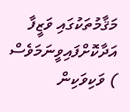މަޤާމުތަކުގައި ވަޒީފާ އަދާކޮށްފައިވީނަމަވެސް ) ވަކިވަކިން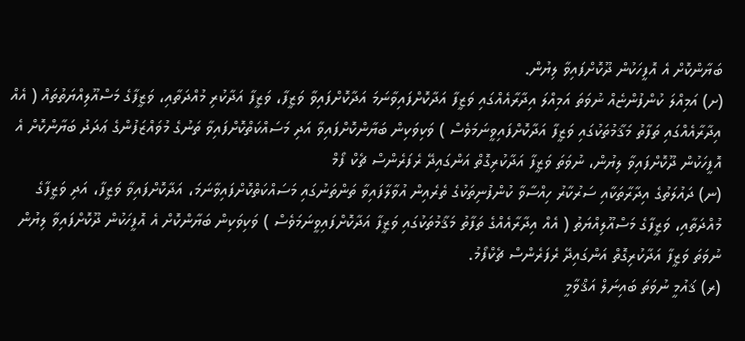ބަޔާންކޮށް އެ އޮފީހަކުން ދޫކޮށްފައިވާ ލިޔުން.
(ށ) އަމިއްލަ ކުންފުންޏެއް ނުވަތަ އަމިއްލަ އިދާރާއެއްގައި ވަޒީފާ އަދާކޮށްފައިވާނަމަ އަދާކޮށްފައިވާ ވަޒީފާ، ވަޒީފާ އަދާކުރި މުއްދަތާއި، ވަޒީފާގެ މަސްއޫލިއްޔަތުތައް ( އެއް އިދާރާއެއްގައި ތަފާތު މަޤާމުތަކުގައި ވަޒީފާ އަދާކޮށްފައިވީނަމަވެސް ) ވަކިވަކިން ބަޔާންކޮށްފައިވާ އަދި މަސައްކަތްކޮށްފައިވާ ތަނުގެ މުވައްޒަފުންގެ ޢަދަދު ބަޔާންކޮށް އެ އޮފީހަކުން ދޫކޮށްފައިވާ ލިޔުން، ނުވަތަ ވަޒީފާ އަދާކުރިގޮތް އަންގައިދޭ ރެފަރެންސް ޗެކް ފޯމް
(ނ) ދައުލަތުގެ އިދާރާތަކާއި ސަރުކާރު ހިއްސާވާ ކުންފުނިތަކުގެ ތެރެއިން އުވާލާފައިވާ ތަންތަނުގައި މަސައްކަތްކޮށްފައިވާނަމަ، އަދާކޮށްފައިވާ ވަޒީފާ، އަދި ވަޒީފާގެ މުއްދަތާއި، ވަޒީފާގެ މަސްއޫލިއްޔަތު ( އެއް އިދާރާއެއްގެ ތަފާތު މަޤާމުތަކުގައި ވަޒީފާ އަދާކޮށްފައިވީނަމަވެސް ) ވަކިވަކިން ބަޔާންކޮށް އެ އޮފީހަކުން ދޫކޮށްފައިވާ ލިޔުން ނުވަތަ ވަޒީފާ އަދާކުރިގޮތް އަންގައިދޭ ރެފަރެންސް ޗެކްފޯމު.
(ރ) ޤައުމީ ނުވަތަ ބައިނަލް އަޤްވާމީ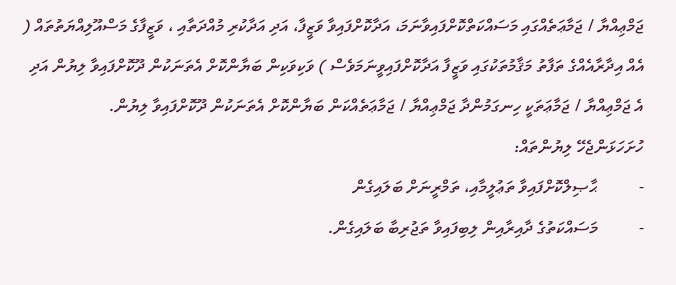ޖަމްޢިއްޔާ / ޖަމާޢަތެއްގައި މަސައްކަތްކޮށްފައިވާނަމަ، އަދާކޮށްފައިވާ ވަޒީފާ، އަދި އަދާކުރި މުއްދަތާއި ، ވަޒީފާގެ މަސްއޫލިއްޔަތުތައް ( އެއް އިދާރާއެއްގެ ތަފާތު މަޤާމުތަކުގައި ވަޒީފާ އަދާކޮށްފައިވީނަމަވެސް ) ވަކިވަކިން ބަޔާންކޮށް އެތަނަކުން ދޫކޮށްފައިވާ ލިޔުން އަދި އެ ޖަމްޢިއްޔާ / ޖަމާޢަތަކީ ހިނގަމުންދާ ޖަމްޢިއްޔާ / ޖަމާޢަތެއްކަން ބަޔާންކޮށް އެތަނަކުން ދޫކޮށްފައިވާ ލިޔުން.
ހުށަހަޅަންޖެހޭ ލިޔުންތައް:
-          ޙާޞިލްކޮށްފައިވާ ތަޢުލީމާއި، ތަމްރީނަށް ބަލައިގެން
-          މަސައްކަތުގެ ދާއިރާއިން ލިބިފައިވާ ތަޖުރިބާ ބަލައިގެން.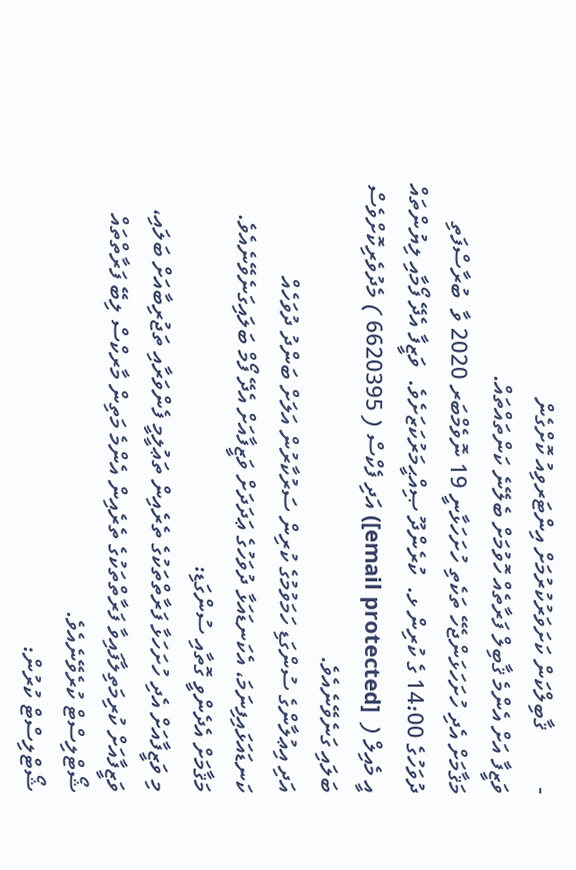-          ޤާބިލްކަން ކަށަވަރުކުރުމަށް އިންޓަރވިއު ކޮށްގެން
ވަޒީފާ އަށް އެންމެ ޤާބިލް ފަރާތެއް ހޮވުމަށް ބެލޭނެ ކަންތައްތައް.
މަޤާމަށް އެދި ހުށަހަޅަންޖެހޭ ތަކެތި ހުށަހަޅާނީ 19 ނޮވެމްބަރ 2020 ވާ  ބުރާސްފަތި  ދުވަހުގެ 14:00 ގެ ކުރިން ޅ.  ކުރެންދޫ ޞިއްޙީމަރުކަޒަށެވެ.  ވަޒީފާ އެދޭ ފޯމާއި ލިޔުންތައް އީ މެއިލް (  [email protected]) އަދި ފެކްސް ( 6620395 ) މެދުވެރިކޮށްވެސް ބަލައި ގަނެވޭނެއެވެ.
އަދި އިޢުލާންގެ ސުންގަޑި ހަމަވުމުގެ ކުރިން ސަރުކާރުން އަލަށް ބަންދު ދުވަހެއް ކަނޑައަޅައިފިނަމަ، އެކަނޑައަޅާ ދުވަހުގެ ޢަދަދަށް ވަޒީފާއަށް އެދޭ ފޯމް ބަލައިގަނެވޭނެއެވެ.
މަޤާމަށް އެދެންވީ ގޮތާއި ސުންގަޑި:
މި ވަޒީފާއަށް އެދި ހުށަހަޅާ ފަރާތްތަކުގެ ތެރެއިން ތަޢުލީމީ ފެންވަރާއި ތަޖުރިބާއަށް ބަލައި، ވަޒީފާއަށް ކުރިމަތިލާފައިވާ ފަރާތްތަކުގެ ތެރެއިން އެންމެ މަތިން މާރކްސް ލިބޭ ފަރާތްތައް ޝޯޓްލިސްޓް ކުރެވޭނެއެވެ.
ޝޯޓްލިސްޓް ކުރުން: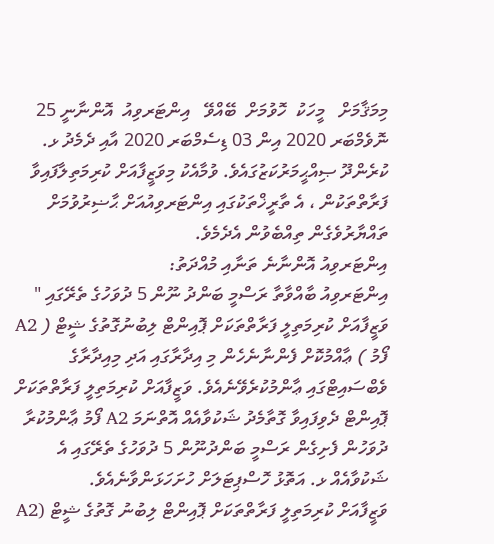މިމަޤާމަށް   މީހަކު  ހޮވުމަށް  ބޭއްވޭ   އިންޓަރވިއު  އޮންނާނީ 25 ނޮވެމްބަރ 2020 އިން 03 ޑިސެމްބަރ 2020 އާއި ދެމެދު ޅ. ކުރެންދޫ ޞިއްޙީމަރުކަޒުގައެވެ. ވުމާއެކު މިވަޒީފާއަށް ކުރިމަތިލާފައިވާ ފަރާތްތަކުން ، އެ ތާރީޚްތަކުގައި އިންޓަރވިއުއަށް ޙާޟިރުވުމަށް ތައްޔާރުވެގެން ތިއްބެވުން އެދެމެވެ.
އިންޓަރވިއު އޮންނާނެ ތަނާއި މުއްދަތު:
އިންޓަރވިއު ބާއްވާތާ ރަސްމީ ބަންދު ނޫން 5 ދުވަހުގެ ތެރޭގައި " ވަޒީފާއަށް ކުރިމަތިލީ ފަރާތްތަކަށް ޕޮއިންޓް ލިބުނުގޮތުގެ ޝީޓް ( A2 ފޯމު ) ޢާއްމުކޮށް ފެންނާނެހެން މި އިދާރާގައި އަދި މިއިދާރާގެ ވެބްސައިޓްގައި ޢާންމުކުރެވޭނެއެވެ. ވަޒީފާއަށް ކުރިމަތިލީ ފަރާތްތަކަށް ޕޮއިންޓް ދެވިފައިވާ ގޮތާމެދު ޝަކުވާއެއް އޮތްނަމަ A2 ފޯމު ޢާންމުކުރާ ދުވަހުން ފެށިގެން ރަސްމީ ބަންދުނޫން 5 ދުވަހުގެ ތެރޭގައި އެ ޝަކުވާއެއް ޅ. އަތޮޅު ހޮސްޕިޓަލަށް ހުށަހަޅަންވާނެއެވެ.
ވަޒީފާއަށް ކުރިމަތިލީ ފަރާތްތަކަށް ޕޮއިންޓް ލިބުނު ގޮތުގެ ޝީޓް (A2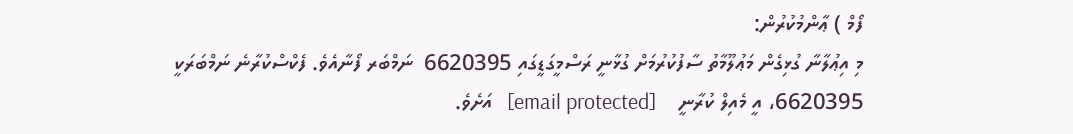ފޯމް ) ޢާންމުކުރުން:
މި އިޢުލާނާ ގުޅިގެން މަޢުލޫމާތު ސާފުކުރުމަށް ގުޅާނީ ރަސްމީގަޑީގައި 6620395  ނަމްބަރ ފޯނާއެވެ. ފެކްސްކުރާނެ ނަމްބަރަކީ 6620395، އީ މެއިލް ކުރާނީ    [email protected]   އަށެވެ.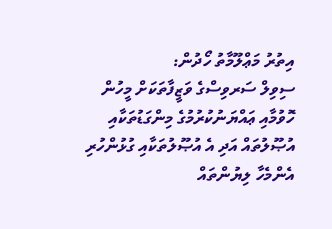އިތުރު މަޢްލޫމާތު ހޯދުން:
ސިވިލް ސަރވިސްގެ ވަޒީފާތަކަށް މީހުން ހޮވުމާއި ޢައްޔަނުކުރުމުގެ މިންގަޑުތަކާއި އުޞޫލުތައް އަދި އެ އުޞޫލުތަކާއި ގުޅުންހުރި އެންމެހާ ލިޔުންތައް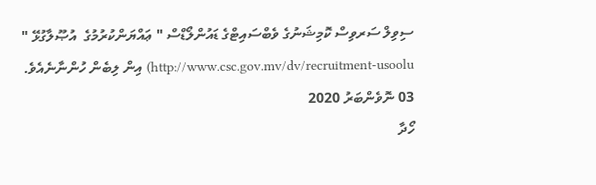ސިވިލް ސަރވިސް ކޮމިޝަނުގެ ވެބްސައިޓްގެ ޑައުންލޯޑްސް " ޢައްޔަންކުރުމުގެ  އުޞޫލާގުޅޭ " http://www.csc.gov.mv/dv/recruitment-usoolu) އިން ލިބެން ހުންނާނެއެވެ.
03 ނޮވެންބަރު 2020
ހޯދާ